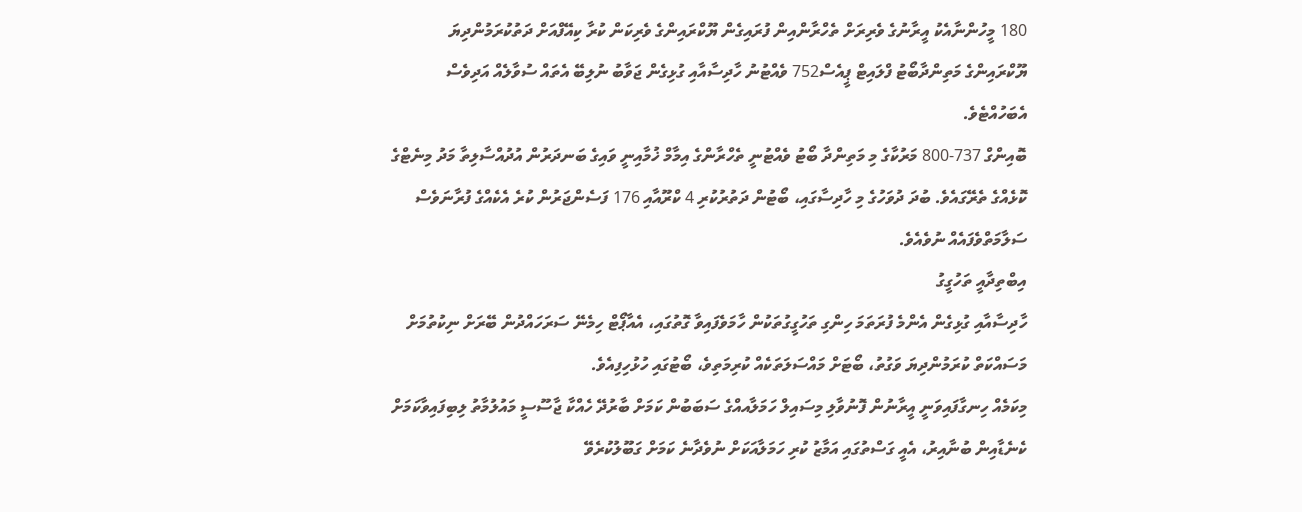180 މީހުންނާއެކު އީރާނުގެ ވެރިރަށް ތެހްރާންއިން ފުރައިގެން ޔޫކްރައިންގެ ވެރިކަން ކުރާ ކިއޭފްއަށް ދަތުކުރަމުންދިޔަ ޔޫކްރައިންގެ މަތިންދާބޯޓު ފްލައިޓް ޕީއެސް752 ވެއްޓުނު ހާދިސާއާއި ގުޅިގެން ޖަވާބު ނުލިބޭ އެތައް ސުވާލެއް އަދިވެސް އެބަހުއްޓެވެ.
ބޮއިންގް 737-800 މަރުކާގެ މި މަތިންދާ ބޯޓު ވެއްޓުނީ ތެހްރާންގެ އިމާމް ޚުމާއިނީ ވައިގެ ބަނދަރުން އުދުއްސާލިތާ މަދު މިނެޓްގެ ކޮޅެއްގެ ތެރޭގައެވެ. ބުދަ ދުވަހުގެ މި ހާދިސާގައި، ބޯޓުން ދަތުރުކުރި 4 ކްރޫއާއި 176 ފަސެންޖަރުން ކުރެ އެކެއްގެ ފުރާނަވެސް ސަލާމަތްވެފައެއް ނުވެއެވެ.
އިބްތިދާއީ ތަހުގީގު
ހާދިސާއާއި ގުޅިގެން އެންމެ ފުރަތަމަ ހިންގި ތަހުގީގުތަކުން ހާމަވެފައިވާ ގޮތުގައި، އެއާޕޯޓް ހިމެނޭ ސަރަހައްދުން ބޭރަށް ނިކުތުމަށް މަސައްކަތް ކުރަމުންދިޔަ ވަގުތު، ބޯޓަށް މައްސަލަތަކެއް ކުރިމަތިވެ، ބޯޓުގައި ހުޅުހިފިއެވެ.
މިކަމެއް ހިނގާފައިވަނީ އީރާނުން ފޮނުވާލި މިސައިލް ހަމަލާއއްގެ ސަބަބުން ކަމަށް ބާރުދޭ ހެއްކާ ޖާސޫސީ މައުލުމާތު ލިބިފައިވާކަމަށް ކެނެޑާއިން ބުނާއިރު، އެއީ ގަސްތުގައި އަމާޒު ކުރި ހަމަލާއަކަށް ނުވެދާނެ ކަމަށް ގަބޫލުކުރެވޭ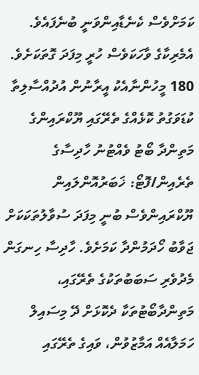ކަމަށްވެސް ކެނެޑާއިންވަނީ ބުނެފައެވެ. އެމެރިކާގެ ވާހަކަވެސް ހުރީ މިފަދަ ގޮތަކަށެވެ.
180 މީހުންނާއެކު އީރާނުން އުދުއްސާލިތާ ކުޑަވަގުތު ކޮޅެއްގެ ތެރޭގައި ޔޫކްރައިންގެ މަތިންދާ ބޯޓު ވެއްޓުނު ހާދިސާގެ ތެރެއިން/ފޮޓޯ: ޚަބަރުއޮންލައިން
ޔޫކްރައިންވެސް ބުނީ މިފަދަ ސުވާލުތަކަކަށް ޖަވާބު ހޯދަމުންދާ ކަމަށެވެ. ހާދިސާ ހިނގަން މެދުވެރި ސަބަބުތަކުގެ ތެރޭގައި، މަތިންދާބޯޓުތަކާ ދެކޮޅަށް ދޭ މިސައިލް ހަމަލާއެއް އަމާޒުވުން، ވައިގެ ތެރޭގައި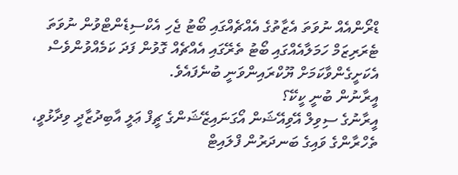ޑްރޯންއެއް ނުވަތަ އެޒާތުގެ އެއްޗެއްގައި ބޯޓު ޖެހި އެކްސިޑެންޓްވުން ނުވަތަ ޓެރަރިޒަމް ހަމަލާއެއްގައި ބޯޓު ތެރޭގައި އެއްޗެއް ގޮވުން ފަދަ ކަމެއްވުންވެސް އެކަށީގެންވާކަމަށް ޔޫކްރައިންވަނީ ބުނެފައެވެ.
އީރާނުން ބުނީ ކީކޭ؟
އީރާނުގެ ސިވިލް އޭވިއޭޝަން އޯގަނައިޒޭޝަންގެ ޗީފް ޢަލީ އާބިދުޒާދީ ވިދާޅުވީ، ތެހްރާންގެ ވައިގެ ބަނދަރުން ފްލައިޓް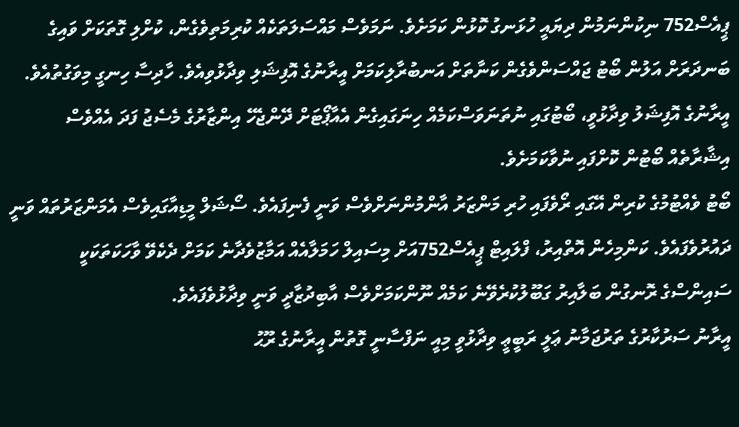ޕީއެސް752 ނިކުންނަމުން ދިޔައީ ހުޅަނގު ކޮޅުން ކަމަށެވެ. ނަމަވެސް މައްސަލަތަކެއް ކުރިމަތިވެގެން، ކުށްލި ގޮތަކަށް ވައިގެ ބަނދަރަށް އަލުން ބޯޓު ޖައްސަންވެގެން ކަނާތަށް އަނބުރާލިކަމަށް އީރާނުގެ އޮފިޝަލި ވިދާޅުވިއެވެ. ހާދިސާ ހިނގީ މިވަގުތުއެވެ.
އީރާނުގެ އޮފިޝަލު ވިދާޅުވީ، ބޯޓުގައި ނުތަނަވަސްކަމެއް ހިނަގައިގެން އެއާޕޯޓަށް ދޭންޖެހޭ އިންޒާރުގެ މެސެޖު ފަދަ އެއްވެސް އިޝާރާތެއް ބޯޓުން ކޮށްފައި ނުވާކަމަށެވެ.
ބޯޓު ވެއްޓުމުގެ ކުރިން އޭގައި ރޯވެފައި ހުރި މަންޒަރު އާންމުންނަށްވެސް ވަނީ ފެނިފައެވެ. ސޯޝަލް މީޑިއާގައިވެސް އެމަންޒަރުތައް ވަނީ ދައުރުވެފައެވެ. ކަންމިހެން އޮތްއިރު، ފްލައިޓް ޕީއެސް752އަށް މިސައިލް ހަމަލާއެއް އަމާޒުވެދާނެ ކަމަށް ދެކެވޭ ވާހަކަތަކަކީ ސައިންސްގެ ރޮނގުން ބަލާއިރު ގަބޫލުކުރެވޭނެ ކަމެއް ނޫންކަމަށްވެސް އާބިދުޒާދީ ވަނީ ވިދާޅުވެފައެވެ.
އީރާނު ސަރުކާރުގެ ތަރުޖަމާނު ޢަލީ ރަބީޢީ ވިދާޅުވީ މިއީ ނަފްސާނީ ގޮތުން އީރާނުގެ ރޫޙު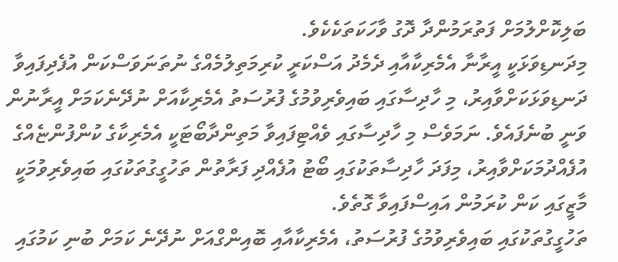ބަލިކޮށްލުމަށް ފަތުރަމުންދާ ދޮގު ވާހަކަތަކެކެވެ.
މިދަނޑިވަޅަކީ އީރާނާ އެމެރިކާއާއި ދެމެދު އަސްކަރީ ކުރިމަތިލުމެއްގެ ނުތަނަވަސްކަން އުފެދިފައިވާ ދަނޑިވަޅަކަށްވާއިރު، މި ހާދިސާގައި ބައިވެރިވުމުގެ ފުރުސަތު އެމެރިކާއަށް ނުދޭނެކަމަށް އީރާނުން ވަނީ ބުނެފައެވެ. ނަމަވެސް މި ހާދިސާގައި ވެއްޓިފައިވާ މަތިންދާބޯޓަކީ އެމެރިކާގެ ކުންފުންޏެއްގެ އުފެއްދުމަކަށްވާއިރު، މިފަދަ ހާދިސާތަކުގައި ބޯޓު އުފެއްދި ފަރާތުން ތަހުގީގުތަކުގައި ބައިވެރިވުމަކީ މާޒީގައި ކަން ކުރަމުން އައިސްފައިވާ ގޮތެވެ.
ތަހުގީގުތަކުގައި ބައިވެރިވުމުގެ ފުރުސަތު، އެމެރިކާއާއި ބޮއިންގްއަށް ނުދޭނެ ކަމަށް ބުނި ކަމުގައި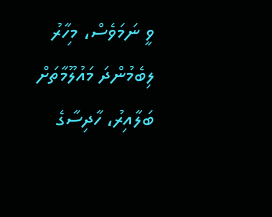ވީ ނަމަވެސް، މިހާރު ލިބެމުންދަ މައުލޫމާތަށް ބަލާއިރު، ހާދިސާގެ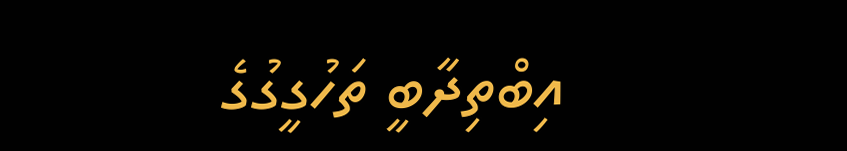އިބްތިދާބީ ތަހުގީގުގެ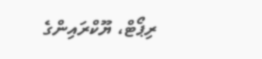ރިޕޯޓް، ޔޫކްރައިންގެ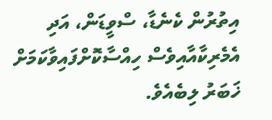އިތުރުން ކެނެޑާ، ސްވީޑަން، އަދި އެމެރިކާއާއިވެސް ހިއްސާކޮށްފައިވާކަމަށް ޚަބަރު ލިބެއެވެ.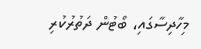މިހާދިސާގައި، ބޯޓުން ދަތުރުކުރި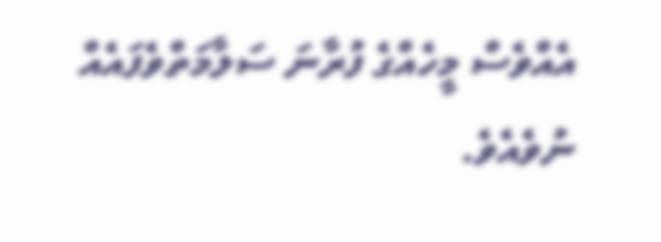އެއްވެސް މީހެއްގެ ފުރާނަ ސަލާމަތްވެފައެއް ނުވެއެވެ.